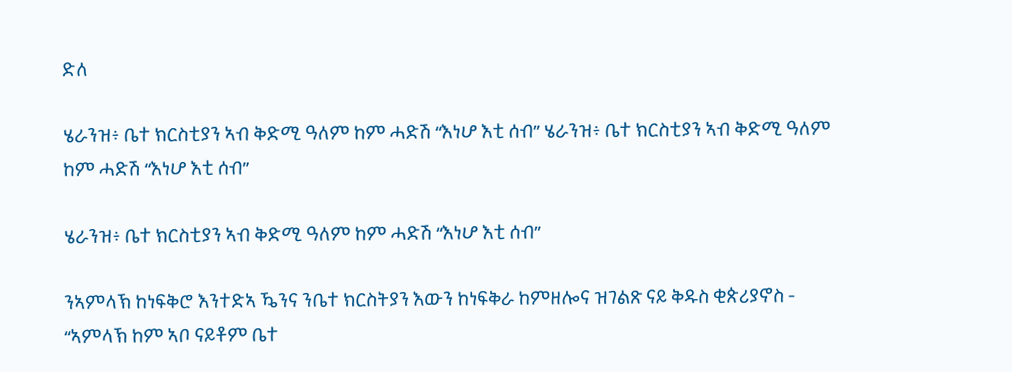ድለ

ሄራንዝ፥ ቤተ ክርስቲያን ኣብ ቅድሚ ዓለም ከም ሓድሽ “እነሆ እቲ ሰብ” ሄራንዝ፥ ቤተ ክርስቲያን ኣብ ቅድሚ ዓለም ከም ሓድሽ “እነሆ እቲ ሰብ”

ሄራንዝ፥ ቤተ ክርስቲያን ኣብ ቅድሚ ዓለም ከም ሓድሽ “እነሆ እቲ ሰብ”

ንኣምላኽ ከነፍቅሮ እንተድኣ ዄንና ንቤተ ክርስትያን እውን ከነፍቅራ ከምዘሎና ዝገልጽ ናይ ቅዱስ ቂጵሪያኖስ - “ኣምላኽ ከም ኣቦ ናይቶም ቤተ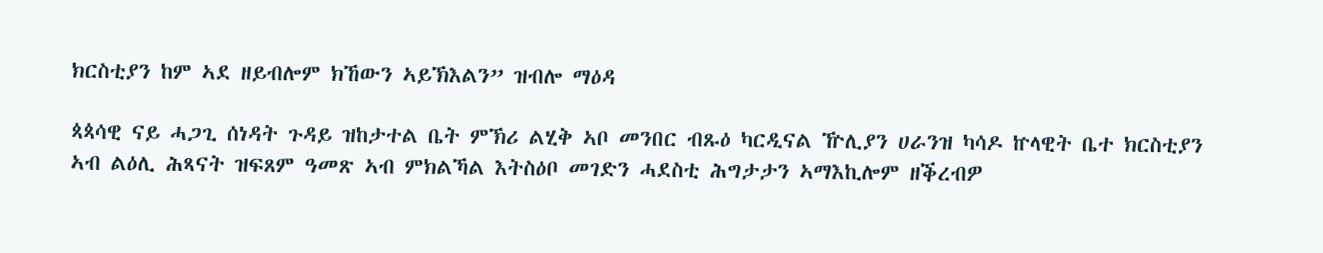ክርስቲያን ከም ኣደ ዘይብሎም ክኸውን ኣይኽእልን” ዝብሎ ማዕዳ

ጳጳሳዊ ናይ ሓጋጊ ሰነዳት ጉዳይ ዝከታተል ቤት ምኽሪ ልሂቅ ኣቦ መንበር ብጹዕ ካርዲናል ዅሊያን ሀራንዝ ካሳዶ ኵላዊት ቤተ ክርስቲያን ኣብ ልዕሊ ሕጻናት ዝፍጸም ዓመጽ ኣብ ምክልኻል እትስዕቦ መገድን ሓደስቲ ሕግታታን ኣማእኪሎም ዘቕረብዎ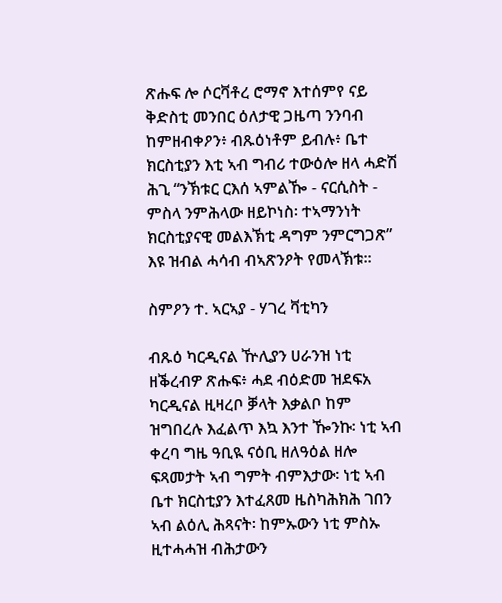ጽሑፍ ሎ ሶርቫቶረ ሮማኖ እተሰምየ ናይ ቅድስቲ መንበር ዕለታዊ ጋዜጣ ንንባብ ከምዘብቀዖን፥ ብጹዕነቶም ይብሉ፥ ቤተ ክርስቲያን እቲ ኣብ ግብሪ ተውዕሎ ዘላ ሓድሽ ሕጊ “ንኽቱር ርእሰ ኣምልዀ - ናርሲስት - ምስላ ንምሕላው ዘይኮነስ፡ ተኣማንነት ክርስቲያናዊ መልእኽቲ ዳግም ንምርግጋጽ” እዩ ዝብል ሓሳብ ብኣጽንዖት የመላኽቱ።

ስምዖን ተ. ኣርኣያ - ሃገረ ቫቲካን

ብጹዕ ካርዲናል ዅሊያን ሀራንዝ ነቲ ዘቕረብዎ ጽሑፍ፥ ሓደ ብዕድመ ዝደፍአ ካርዲናል ዚዛረቦ ቓላት እቃልቦ ከም ዝግበረሉ እፈልጥ እኳ እንተ ዀንኩ፡ ነቲ ኣብ ቀረባ ግዜ ዓቢዪ ናዕቢ ዘለዓዕል ዘሎ ፍጻመታት ኣብ ግምት ብምእታው፡ ነቲ ኣብ ቤተ ክርስቲያን እተፈጸመ ዜስካሕክሕ ገበን ኣብ ልዕሊ ሕጻናት፡ ከምኡውን ነቲ ምስኡ ዚተሓሓዝ ብሕታውን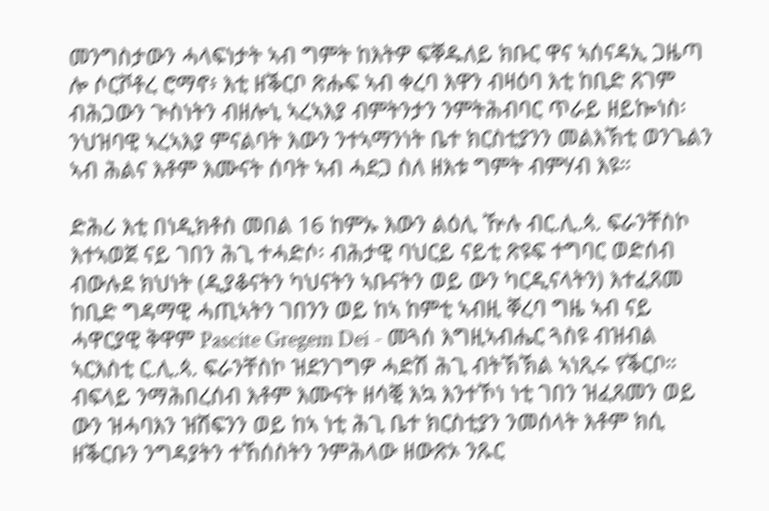መንግስታውን ሓላፍነታት ኣብ ግምት ከእትዎ ፍቐዱለይ ክቡር ዋና ኣሰናዳኢ ጋዜጣ ሎ ሶርቮቶረ ሮማኖ፥ እቲ ዘቕርቦ ጽሑፍ ኣብ ቀረባ እዋን ብዛዕባ እቲ ከቢድ ጸገም ብሕጋውን ጒስነትን ብዘሎኒ ኣረኣእያ ብምትንታን ንምትሕብባር ጥራይ ዘይኰነስ፡ ንህዝባዊ ኣረኣእያ ምናልባት እውን ንተኣማንነት ቤተ ክርስቲያንን መልእኽቲ ወንጌልን ኣብ ሕልና እቶም እሙናት ሰባት ኣብ ሓደጋ ስለ ዘእቱ ግምት ብምሃብ እዩ።

ድሕሪ እቲ በነዲክቶስ መበል 16 ከምኡ እውን ልዕሊ ዅሉ ብር.ሊ.ጳ. ፍራንቸስኮ እተኣወጀ ናይ ገበን ሕጊ ተሓድሶ፡ ብሕታዊ ባህርይ ናይቲ ጽዩፍ ተግባር ወድሰብ ብውሉደ ክህነት (ዲያቆናትን ካህናትን ኣቡናትን ወይ ውን ካርዲናላትን) እተፈጸመ ከቢድ ግዳማዊ ሓጢኣትን ገበንን ወይ ከኣ ከምቲ ኣብዚ ቐረባ ግዜ ኣብ ናይ ሓዋርያዊ ቅዋም Pascite Gregem Dei - መጓሰ እግዚኣብሔር ጓስዩ ብዝብል ኣርእስቲ ር.ሊ.ጳ. ፍራንቸስኮ ዝደንገግዎ ሓድሽ ሕጊ ብትኽኽል ኣነጺሩ የቕርቦ። ብፍላይ ንማሕበረሰብ እቶም እሙናት ዘሳቒ እኳ እንተኾነ ነቲ ገበን ዝፈጸመን ወይ ውን ዝሓባእን ዝሽፍንን ወይ ከኣ ነቲ ሕጊ ቤተ ክርስቲያን ንመሰላት እቶም ክሲ ዘቕርቡን ንግዳያትን ተኸሰስትን ንምሕላው ዘውጽኦ ንጹር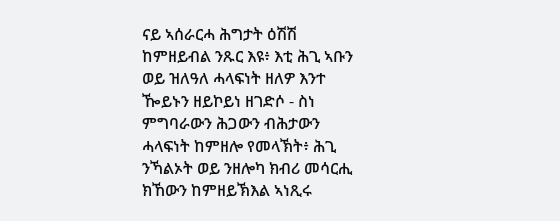ናይ ኣሰራርሓ ሕግታት ዕሽሽ ከምዘይብል ንጹር እዩ፥ እቲ ሕጊ ኣቡን ወይ ዝለዓለ ሓላፍነት ዘለዎ እንተ ዀይኑን ዘይኮይነ ዘገድሶ - ስነ ምግባራውን ሕጋውን ብሕታውን ሓላፍነት ከምዘሎ የመላኽት፥ ሕጊ ንኻልኦት ወይ ንዘሎካ ክብሪ መሳርሒ ክኸውን ከምዘይኽእል ኣነጺሩ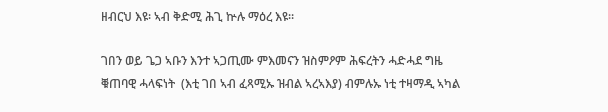ዘብርህ እዩ፡ ኣብ ቅድሚ ሕጊ ኵሉ ማዕረ እዩ።

ገበን ወይ ጌጋ ኣቡን እንተ ኣጋጢሙ ምእመናን ዝስምዖም ሕፍረትን ሓድሓደ ግዜ ቑጠባዊ ሓላፍነት  (እቲ ገበ ኣብ ፈጻሚኡ ዝብል ኣረኣእያ) ብምሉኡ ነቲ ተዛማዲ ኣካል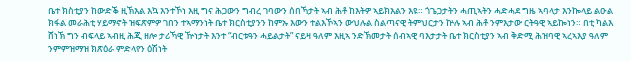ቤተ ክስቲያን ከውድቕ ዚኽእል እኳ እንተኾነ እዚ ግና ሕጋውን ግብረ ገባውን ሰበኻታት ኣብ ሕቶ ከእትዎ ኣይክእልን እዩ። ጎጌጋታትን ሓጢኣትን ሓድሓደ ግዜ ኣባላታ እንኰላይ ልዑል ክፋል መራሕቲ ሃይማኖት ዝፍጽምዎ ገበን ተኣማንነት ቤተ ክርስቲያንን ከምኡ እውን ተልእኾኣን ውህሉል ስልጣናዊ ትምህርታን ኵሉ ኣብ ሕቶ ንምእታው ርትዓዊ ኣይኰነን። በቲ ካልእ ሸነኽ ግን ብፍላይ ኣብዚ ሕጂ ዘሎ ታሪኻዊ ዅነታት እንተ “ብርቱዓን ሓይልታት” ናይዛ ዓለም እዚኣ ንድኽመታት ሰብኣዊ ባእታታት ቤተ ክርስቲያን ኣብ ቅድሚ ሕዝባዊ ኣረኣእያ ዓለም ንምምዝማዝ ክጽዕራ ምድላየን ዕሽነት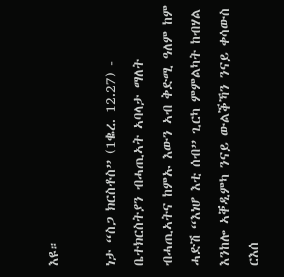እዩ።

ነታ “ስጋ ክርስቶስ” (1ቈረ. 12.27) - ቤተክርስትያን ብሓጢኣት ኣባላታ ማለት ብሓጢኣትና ከምኡ እውን ኣብ ቅድሚ ዓለም ከም ሓድሽ “እነሆ እቲ ሰብ” ጊርካ ምምልካት ከብሃል እንከሎ ኣቐዲምካ ንናይ ውልቕኻን ንናይ ቀሳውስ ርእሰ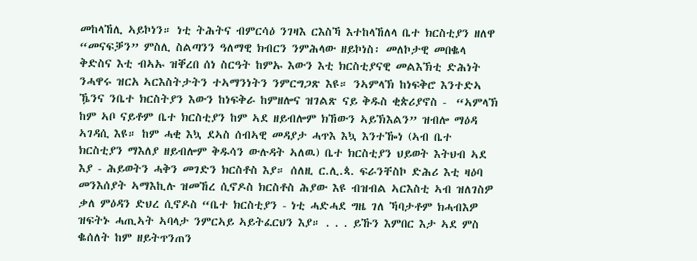መከላኸሊ ኣይኮነን። ነቲ ትሕትና ብምርሳዕ ንገዛእ ርእስኻ እተከላኸለላ ቤተ ክርስቲያን ዘለዋ “መናፍቓን” ምስሊ ስልጣንን ዓለማዊ ክብርን ንምሕላው ዘይኮነስ፡ መለኮታዊ መበቈላ ቅድስና እቲ ብኣኡ ዝቐረበ ሰነ ስርዓት ከምኡ እውን እቲ ክርስቲያናዊ መልእኽቲ ድሕነት ንሓዋሩ ዝርአ ኣርእስትታትን ተኣማንነትን ንምርግጋጽ እዩ። ንኣምላኽ ከነፍቅሮ እንተድኣ ዄንና ንቤተ ክርስትያን እውን ከነፍቅራ ከምዘሎና ዝገልጽ ናይ ቅዱስ ቂጵሪያኖስ -  “ኣምላኽ ከም ኣቦ ናይቶም ቤተ ክርስቲያን ከም ኣደ ዘይብሎም ክኸውን ኣይኽእልን” ዝብሎ ማዕዳ ኣገዳሲ እዩ። ከም ሓቂ እኳ ደኣስ ሰብኣዊ መዳያታ ሓጥእ እኳ እንተዀነ (ኣብ ቤተ ክርስቲያን ማእለያ ዘይብሎም ቅዱሳን ውሉዳት ኣለዉ) ቤተ ክርስቲያን ህይወት እትህብ ኣደ እያ - ሕይወትን ሓቅን መገድን ክርስቶስ እያ። ሰለዚ ር.ሊ.ጳ. ፍራንቸስኮ ድሕሪ እቲ ዛዕባ መንእሰያት ኣማእኪሉ ዝመኸረ ሲኖዶስ ክርስቶስ ሕያው እዩ ብዝብል ኣርእስቲ ኣብ ዝለገስዎ ቃለ ምዕዳን ድህረ ሲኖዶስ “ቤተ ክርስቲያን - ነቲ ሓድሓደ ግዜ ገለ ኻባታቶም ክሓብእዎ ዝፍትኑ ሓጢኣት ኣባላታ ንምርኣይ ኣይትፈርህን እያ። . . . ይኹን እምበር እታ ኣደ ምስ ቈሰለት ከም ዘይትጥንጠን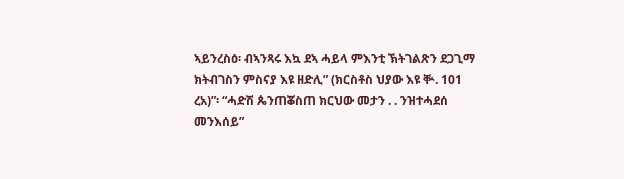ኣይንረስዕ፡ ብኣንጻሩ እኳ ደኣ ሓይላ ምእንቲ ኽትገልጽን ደጋጊማ ክትብገስን ምስናያ እዩ ዘድሊ” (ክርስቶስ ህያው እዩ ቝ. 101 ረአ)”፡ “ሓድሽ ጴንጠቖስጠ ክርህው መታን . . ንዝተሓደሰ መንእሰይ”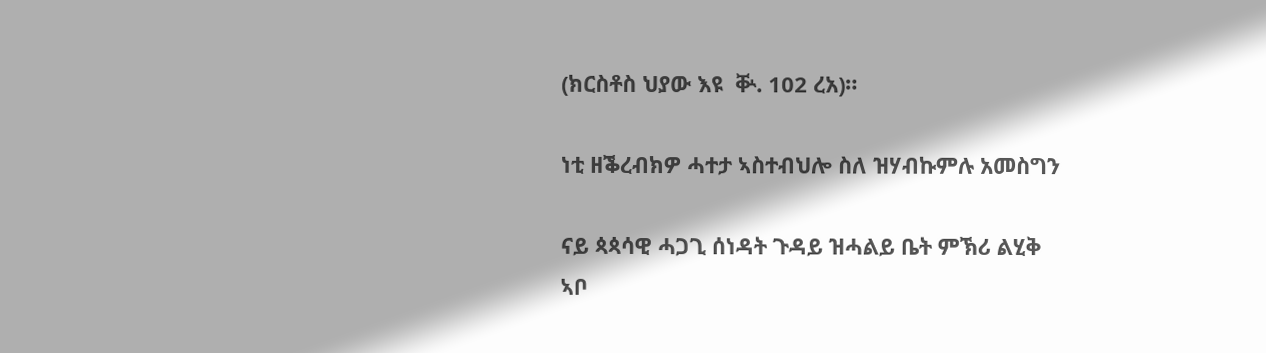(ክርስቶስ ህያው እዩ  ቝ. 102 ረአ)።

ነቲ ዘቕረብክዎ ሓተታ ኣስተብህሎ ስለ ዝሃብኩምሉ አመስግን

ናይ ጳጳሳዊ ሓጋጊ ሰነዳት ጉዳይ ዝሓልይ ቤት ምኽሪ ልሂቅ ኣቦ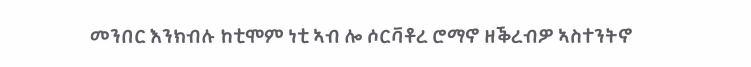መንበር እንክብሉ ከቲሞም ነቲ ኣብ ሎ ሶርቫቶረ ሮማኖ ዘቕረብዎ ኣስተንትኖ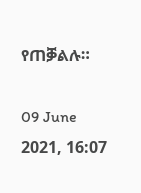የጠቓልሉ።

09 June 2021, 16:07